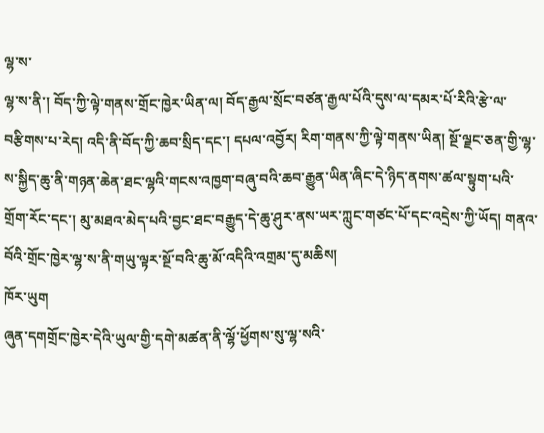ལྷ་ས་
ལྷ་ས་ནི་། བོད་ཀྱི་ལྟེ་གནས་གྲོང་ཁྱེར་ཡིན་ལ། བོད་རྒྱལ་སྲོང་བཙན་རྒྱལ་པོའི་དུས་ལ་དམར་པོ་རིའི་རྩེ་ལ་བརྩིགས་པ་རེད། འདི་ནི་བོད་ཀྱི་ཆབ་སྲིད་དང་། དཔལ་འབྱོར། རིག་གནས་ཀྱི་ལྟེ་གནས་ཡིན། སྔོ་ལྗང་ཅན་གྱི་ལྷ་ས་སྐྱིད་ཆུ་ནི་གཉན་ཆེན་ཐང་ལྷའི་གངས་འཁྱག་བཞུ་བའི་ཆབ་རྒྱུན་ཡིན་ཞིང་དེ་ཉིད་ནགས་ཚལ་སྟུག་པའི་གྲོག་རོང་དང་། མུ་མཐའ་མེད་པའི་བྱང་ཐང་བརྒྱུད་དེ་ཆུ་ཤུར་ནས་ཡར་ཀླུང་གཙང་པོ་དང་འདྲེས་ཀྱི་ཡོད། གནའ་བོའི་གྲོང་ཁྱེར་ལྷ་ས་ནི་གཡུ་ལྟར་སྔོ་བའི་ཆུ་མོ་འདིའི་འགྲམ་དུ་མཆིས།
ཁོར་ཡུག
ཞུན་དགགྲོང་ཁྱེར་དེའི་ཡུལ་གྱི་དགེ་མཚན་ནི་ལྷོ་ཕྱོགས་སུ་ལྷ་སའི་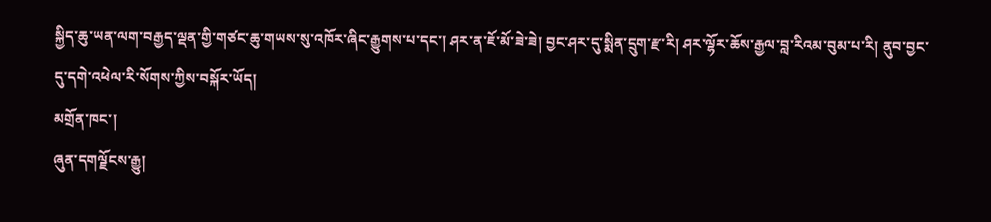སྐྱིད་ཆུ་ཡན་ལག་བརྒྱད་ལྡན་གྱི་གཙང་ཆུ་གཡས་སུ་འཁོར་ཞིང་རྒྱུགས་པ་དང་། ཤར་ན་ཇོ་མོ་ཟེ་ཟེ། བྱང་ཤར་དུ་སྨིན་དྲུག་རྫ་རི། ཤར་ལྷོར་ཆོས་རྒྱལ་བླ་རིའམ་བུམ་པ་རི། ནུབ་བྱང་དུ་དགེ་འཕེལ་རི་སོགས་ཀྱིས་བསྐོར་ཡོད།
མགྲོན་ཁང་།
ཞུན་དགལྗོངས་རྒྱུ།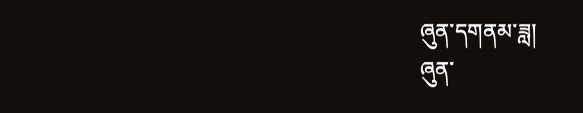ཞུན་དགནམ་ཟླ།
ཞུན་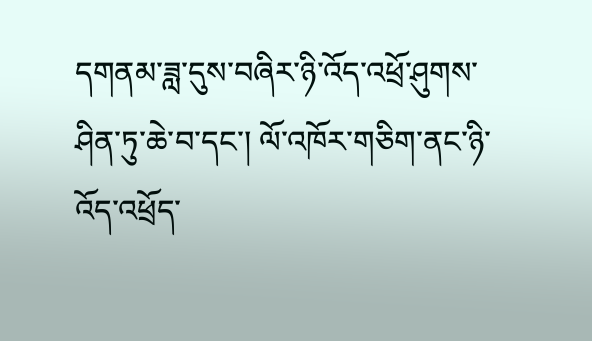དགནམ་ཟླ་དུས་བཞིར་ཉི་འོད་འཕྲོ་ཤུགས་ཤིན་ཏུ་ཆེ་བ་དང་། ལོ་འཁོར་གཅིག་ནང་ཉི་འོད་འཕྲོད་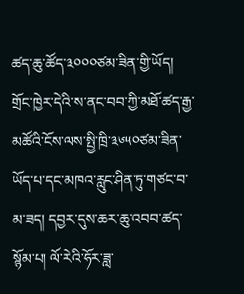ཚད་ཆུ་ཚོད་༣༠༠༠ཙམ་ཟིན་གྱི་ཡོད། གྲོང་ཁྱེར་དེའི་ས་ནང་བབ་ཀྱི་མཐོ་ཚད་རྒྱ་མཚོའི་ངོས་ལས་སྤྱི་ཁྲི་༣༦༥༠ཙམ་ཟིན་ཡོད་པ་དང་མཁའ་རླུང་ཤིན་ཏུ་གཙང་བ་མ་ཟད། དབྱར་དུས་ཆར་ཆུ་འབབ་ཚད་སྙོམ་པ། ལོ་རེའི་ཧོར་ཟླ་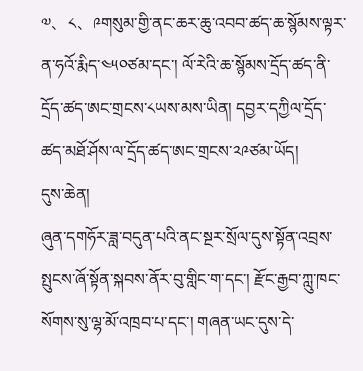༧、༨、༩གསུམ་གྱི་ནང་ཆར་ཆུ་འབབ་ཚད་ཆ་སྙོམས་ལྟར་ན་ཧའོ་རྨིད་༤༥༠ཙམ་དང་། ལོ་རེའི་ཆ་སྙོམས་དྲོད་ཚད་ནི་དྲོད་ཚད་ཨང་གྲངས་༨ཡས་མས་ཡིན། དབྱར་དཀྱིལ་དྲོད་ཚད་མཐོ་ཤོས་ལ་དྲོད་ཚད་ཨང་གྲངས་༢༩ཙམ་ཡོད།
དུས་ཆེན།
ཞུན་དགཧོར་ཟླ་བདུན་པའི་ནང་སྔར་སྲོལ་དུས་སྟོན་འབྲས་སྤུངས་ཞོ་སྟོན་སྐབས་ནོར་བུ་གླིང་ག་དང་། རྫོང་རྒྱབ་ཀླུ་ཁང་སོགས་སུ་ལྷ་མོ་འཁྲབ་པ་དང་། གཞན་ཡང་དུས་དེ་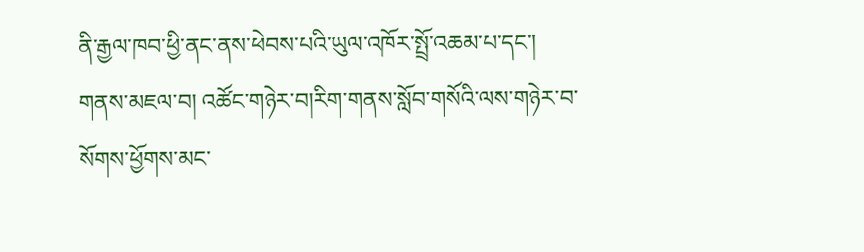ནི་རྒྱལ་ཁབ་ཕྱི་ནང་ནས་ཕེབས་པའི་ཡུལ་འཁོར་སྤྲོ་འཆམ་པ་དང་། གནས་མཇལ་བ། འཚོང་གཉེར་བ།རིག་གནས་སློབ་གསོའི་ལས་གཉེར་བ་སོགས་ཕྱོགས་མང་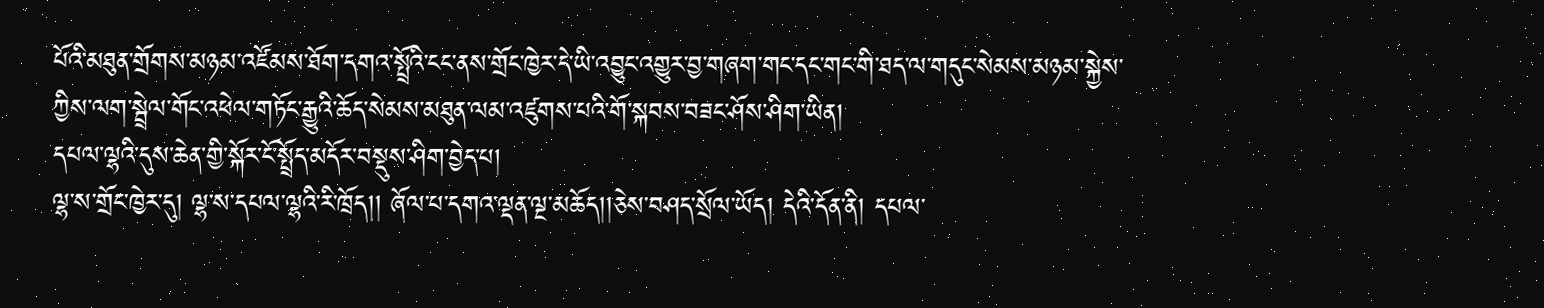པོའི་མཐུན་གྲོགས་མཉམ་འཛོམས་ཐོག་དགའ་སྤྲོའི་ངང་ནས་གྲོང་ཁྱེར་དེ་ཡི་འབྱུང་འགྱུར་བྱ་གཞག་གང་དང་གང་གི་ཐད་ལ་གདུང་སེམས་མཉམ་སྐྱེས་ཀྱིས་ལག་སྦྲེལ་གོང་འཕེལ་གཏོང་རྒྱུའི་ཆོད་སེམས་མཐུན་ལམ་འཛུགས་པའི་གོ་སྐབས་བཟང་ཤོས་ཤིག་ཡིན།
དཔལ་ལྷའི་དུས་ཆེན་གྱི་སྐོར་ངོ་སྤྲོད་མདོར་བསྡུས་ཤིག་བྱེད་པ།
ལྷ་ས་གྲོང་ཁྱེར་དུ། ལྷ་ས་དཔལ་ལྷའི་རི་ཁྲོད།། ཞོལ་པ་དགའ་ལྡན་ལྔ་མཆོད།།ཅེས་བཤད་སྲོལ་ཡོད། དེའི་དོན་ནི། དཔལ་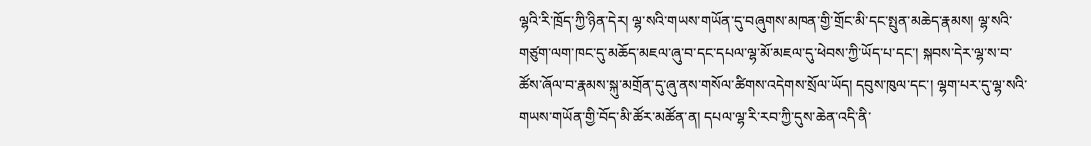ལྷའི་རི་ཁྲོད་ཀྱི་ཉིན་དེར། ལྷ་སའི་གཡས་གཡོན་དུ་བཞུགས་མཁན་གྱི་གྲོང་མི་དང་སྤུན་མཆེད་རྣམས། ལྷ་སའི་གཙུག་ལག་ཁང་དུ་མཆོད་མཇལ་ཞུ་བ་དང་དཔལ་ལྷ་མོ་མཇལ་དུ་ཕེབས་ཀྱི་ཡོད་པ་དང་། སྐབས་དེར་ལྷ་ས་བ་ཚོས་ཞོལ་བ་རྣམས་སྐུ་མགྲོན་དུ་ཞུ་ནས་གསོལ་ཚིགས་འདེགས་སྲོལ་ཡོད། དབུས་ཁུལ་དང་། ལྷག་པར་དུ་ལྷ་སའི་གཡས་གཡོན་གྱི་བོད་མི་ཚོར་མཚོན་ན། དཔལ་ལྷ་རི་རབ་ཀྱི་དུས་ཆེན་འདི་ནི་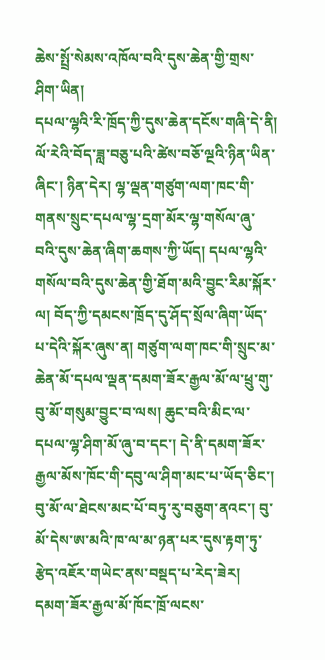ཆེས་སྤྲོ་སེམས་འཁོལ་བའི་དུས་ཆེན་གྱི་གྲས་ཤིག་ཡིན།
དཔལ་ལྷའི་རི་ཁྲོད་ཀྱི་དུས་ཆེན་དངོས་གཞི་དེ་ནི། ལོ་རེའི་བོད་ཟླ་བཅུ་པའི་ཚེས་བཅོ་ལྔའི་ཉིན་ཡིན་ཞིང་། ཉིན་དེར། ལྷ་ལྡན་གཙུག་ལག་ཁང་གི་གནས་སྲུང་དཔལ་ལྷ་དྲག་མོར་ལྷ་གསོལ་ཞུ་བའི་དུས་ཆེན་ཞིག་ཆགས་ཀྱི་ཡོད། དཔལ་ལྷའི་གསོལ་བའི་དུས་ཆེན་གྱི་ཐོག་མའི་བྱུང་རིམ་སྐོར་ལ། བོད་ཀྱི་དམངས་ཁྲོད་དུ་ཤོད་སྲོལ་ཞིག་ཡོད་པ་དེའི་སྐོར་ཞུས་ན། གཙུག་ལག་ཁང་གི་སྲུང་མ་ཆེན་མོ་དཔལ་ལྡན་དམག་ཟོར་རྒྱལ་མོ་ལ་ཕྲུ་གུ་བུ་མོ་གསུམ་བྱུང་བ་ལས། ཆུང་བའི་མིང་ལ་དཔལ་ལྷ་ཤིག་མོ་ཞུ་བ་དང་། དེ་ནི་དམག་ཟོར་རྒྱལ་མོས་ཁོང་གི་དབུ་ལ་ཤིག་མང་པ་ཡོད་ཅིང་། བུ་མོ་ལ་ཐེངས་མང་པོ་བཏུ་རུ་བཅུག་ནའང་། བུ་མོ་དེས་ཨ་མའི་ཁ་ལ་མ་ཉན་པར་དུས་རྟག་ཏུ་རྩེད་འཇོར་གཡེང་ནས་བསྡད་པ་རེད་ཟེར། དམག་ཟོར་རྒྱལ་མོ་ཁོང་ཁྲོ་ལངས་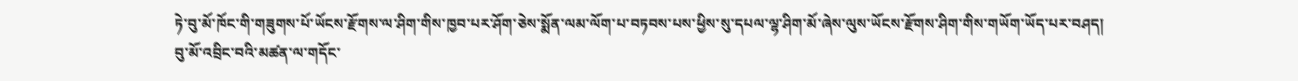ཏེ་བུ་མོ་ཁོང་གི་གཟུགས་པོ་ཡོངས་རྫོགས་ལ་ཤིག་གིས་ཁྱབ་པར་ཤོག་ཅེས་སྨོན་ལམ་ལོག་པ་བཏབས་པས་ཕྱིས་སུ་དཔལ་ལྷ་ཤིག་མོ་ཞེས་ལུས་ཡོངས་རྫོགས་ཤིག་གིས་གཡོག་ཡོད་པར་བཤད།
བུ་མོ་འབྲིང་བའི་མཚན་ལ་གདོང་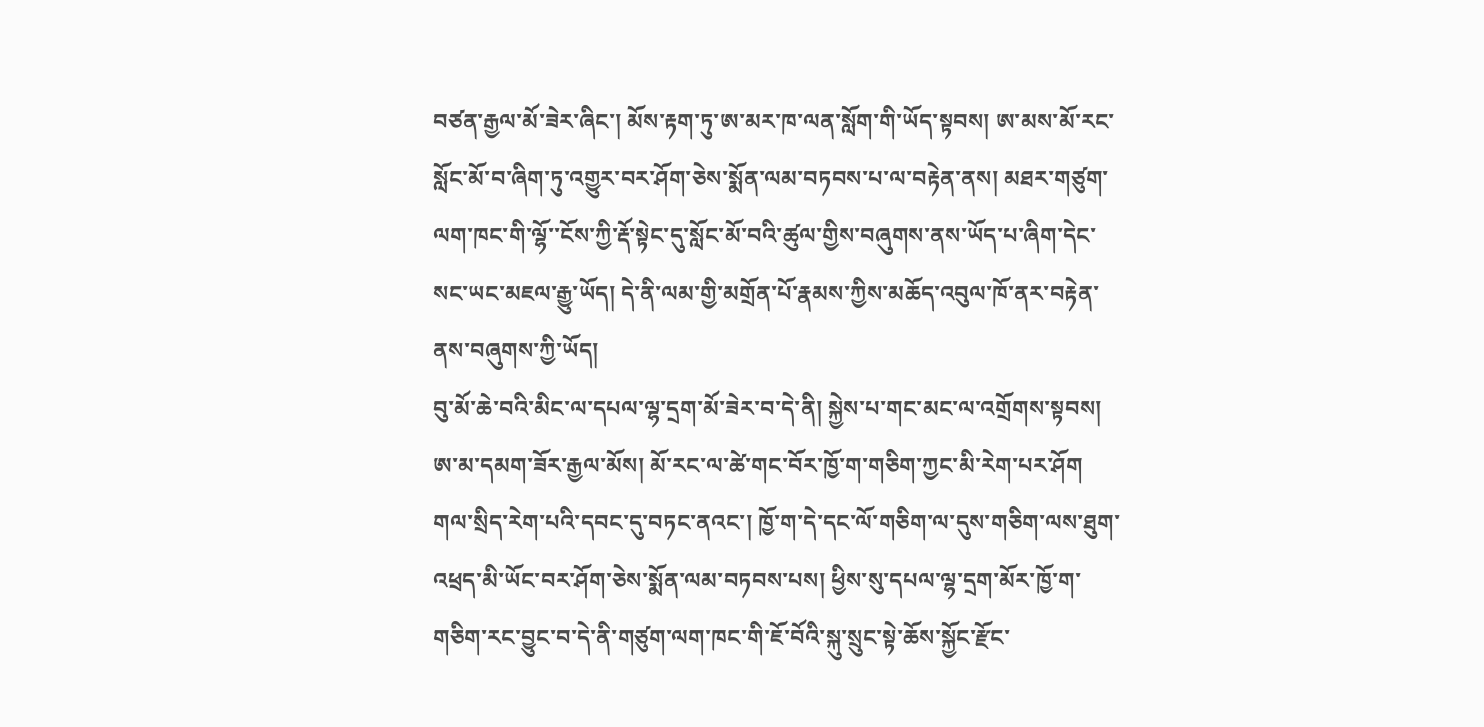བཙན་རྒྱལ་མོ་ཟེར་ཞིང་། མོས་རྟག་ཏུ་ཨ་མར་ཁ་ལན་སློག་གི་ཡོད་སྟབས། ཨ་མས་མོ་རང་སློང་མོ་བ་ཞིག་ཏུ་འགྱུར་བར་ཤོག་ཅེས་སྨོན་ལམ་བཏབས་པ་ལ་བརྟེན་ནས། མཐར་གཙུག་ལག་ཁང་གི་ལྷོ་་ངོས་ཀྱི་རྡོ་སྟེང་དུ་སློང་མོ་བའི་ཚུལ་གྱིས་བཞུགས་ནས་ཡོད་པ་ཞིག་དེང་སང་ཡང་མཇལ་རྒྱུ་ཡོད། དེ་ནི་ལམ་གྱི་མགྲོན་པོ་རྣམས་ཀྱིས་མཆོད་འབུལ་ཁོ་ནར་བརྟེན་ནས་བཞུགས་ཀྱི་ཡོད།
བུ་མོ་ཆེ་བའི་མིང་ལ་དཔལ་ལྷ་དྲག་མོ་ཟེར་བ་དེ་ནི། སྐྱེས་པ་གང་མང་ལ་འགྲོགས་སྟབས། ཨ་མ་དམག་ཟོར་རྒྱལ་མོས། མོ་རང་ལ་ཚེ་གང་བོར་ཁྱོ་ག་གཅིག་ཀྱང་མི་རེག་པར་ཤོག གལ་སྲིད་རེག་པའི་དབང་དུ་བཏང་ནའང་། ཁྱོ་ག་དེ་དང་ལོ་གཅིག་ལ་དུས་གཅིག་ལས་ཐུག་འཕྲད་མི་ཡོང་བར་ཤོག་ཅེས་སྨོན་ལམ་བཏབས་པས། ཕྱིས་སུ་དཔལ་ལྷ་དྲག་མོར་ཁྱོ་ག་གཅིག་རང་བྱུང་བ་དེ་ནི་གཙུག་ལག་ཁང་གི་ཇོ་བོའི་སྐུ་སྲུང་སྟེ་ཆོས་སྐྱོང་རྫོང་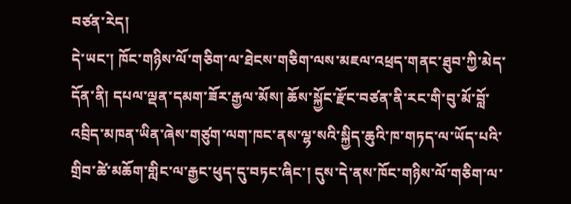བཙན་རེད།
དེ་ཡང་། ཁོང་གཉིས་ལོ་གཅིག་ལ་ཐེངས་གཅིག་ལས་མཇལ་འཕྲད་གནང་ཐུབ་ཀྱི་མེད་དོན་ནི། དཔལ་ལྡན་དམག་ཟོར་རྒྱལ་མོས། ཆོས་སྐྱོང་རྫོང་བཙན་ནི་རང་གི་བུ་མོ་བློ་འབྲིད་མཁན་ཡིན་ཞེས་གཙུག་ལག་ཁང་ནས་ལྷ་སའི་སྐྱིད་ཆུའི་ཁ་གཏད་ལ་ཡོད་པའི་གྲིབ་ཚེ་མཆོག་གླིང་ལ་རྒྱང་ཕུད་དུ་བཏང་ཞིང་། དུས་དེ་ནས་ཁོང་གཉིས་ལོ་གཅིག་ལ་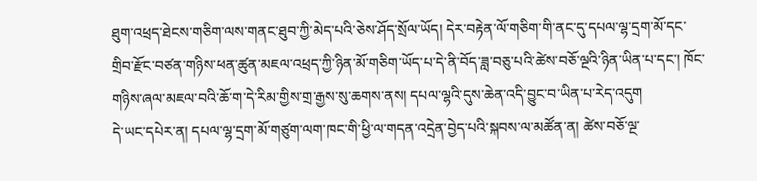ཐུག་འཕྲད་ཐེངས་གཅིག་ལས་གནང་ཐུབ་ཀྱི་མེད་པའི་ཅེས་ཤོད་སྲོལ་ཡོད། དེར་བརྟེན་ལོ་གཅིག་གི་ནང་དུ་དཔལ་ལྷ་དྲག་མོ་དང་གྲིབ་རྫོང་བཙན་གཉིས་ཕན་ཚུན་མཇལ་འཕྲད་ཀྱི་ཉིན་མོ་གཅིག་ཡོད་པ་དེ་ནི་བོད་ཟླ་བཅུ་པའི་ཚེས་བཅོ་ལྔའི་ཉིན་ཡིན་པ་དང་། ཁོང་གཉིས་ཞལ་མཇལ་བའི་ཆོ་ག་དེ་རིམ་གྱིས་གྲ་རྒྱས་སུ་ཆགས་ནས། དཔལ་ལྷའི་དུས་ཆེན་འདི་བྱུང་བ་ཡིན་པ་རེད་འདུག
དེ་ཡང་དཔེར་ན། དཔལ་ལྷ་དྲག་མོ་གཙུག་ལག་ཁང་གི་ཕྱི་ལ་གདན་འདྲེན་བྱེད་པའི་སྐབས་ལ་མཚོན་ན། ཚེས་བཅོ་ལྔ་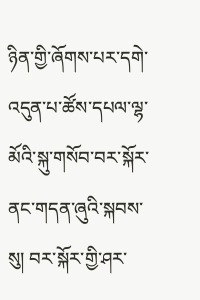ཉིན་གྱི་ཞོགས་པར་དགེ་འདུན་པ་ཚོས་དཔལ་ལྷ་མོའི་སྐུ་གསོབ་བར་སྐོར་ནང་གདན་ཞུའི་སྐབས་སུ། བར་སྐོར་གྱི་ཤར་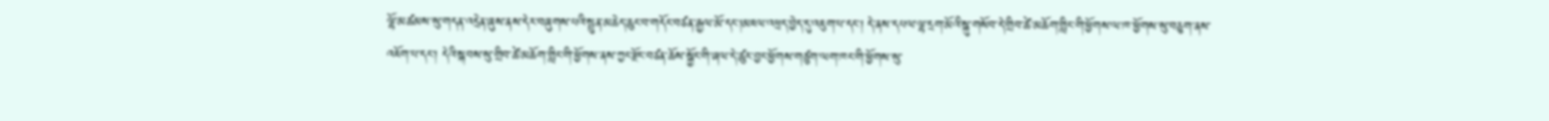ལྷོ་མཚམས་སུ་གདན་འདྲེན་ཞུས་ནས་དེར་བཞུགས་པའི་སྤུན་མཆེད་ཆུང་བ་གདོང་བཙན་རྒྱལ་མོ་དང་།མཇལ་འཕྲད་བྱེད་དུ་འཇུག་པ་དང་། དེ་ནས་དཔལ་ལྷ་དྲག་མོའི་སྐུ་གསོབ་དེ་གྲིབ་ཚེ་མཆོག་གླིང་གི་ཕྱོགས་ལ་ཁ་ཕྱོགས་སུ་བཅུག་ནས་འཇོག་པ་དང་། དེའི་སྐབས་སུ་གྲིབ་ཚེ་མཆོག་གླིང་གི་ཕྱོགས་ནས་ཀྱང་རྫོང་བཙན་ཆོས་སྐྱོང་གི་ཞལ་དེ་ཚུར་བྱང་ཕྱོགས་གཙུག་ལག་ཁང་གི་ཕྱོགས་སུ་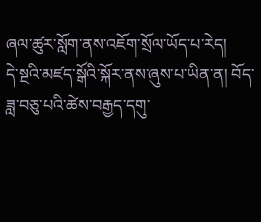ཞལ་ཚུར་སློག་ནས་འཇོག་སྲོལ་ཡོད་པ་རེད།
དེ་སྔའི་མཛད་སྒོའི་སྐོར་ནས་ཞུས་པ་ཡིན་ན། བོད་ཟླ་བཅུ་པའི་ཚེས་བརྒྱད་དགུ་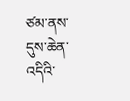ཙམ་ནས་དུས་ཆེན་འདིའི་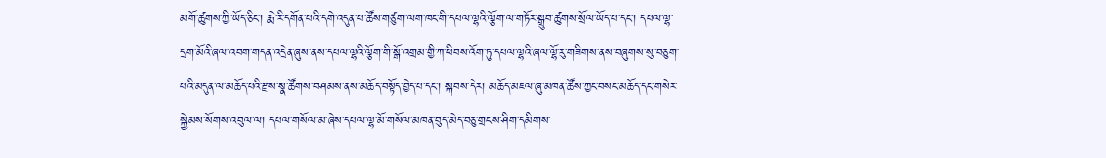མགོ་ཚུགས་ཀྱི་ཡོད་ཅིང་། རྨེ་རི་དགོན་པའི་དགེ་འདུན་པ་ཚོས་གཙུག་ལག་ཁང་གི་དཔལ་ལྷའི་ལྕོག་ལ་གཏོར་སྒྲུབ་ཚུགས་སྲོལ་ཡོད་པ་དང་། དཔལ་ལྷ་དྲག་མོའི་ཞལ་འབག་གདན་འདྲེན་ཞུས་ནས་དཔལ་ལྷའི་ལྕོག་གི་སྒོ་འགྲམ་གྱི་ཀ་ཕིབས་འོག་ཏུ་དཔལ་ལྷའི་ཞལ་ལྷོ་རུ་གཟིགས་ནས་བཞུགས་སུ་བཅུག་པའི་མདུན་ལ་མཆོད་པའི་རྫས་སྣ་ཚོགས་བཤམས་ནས་མཆོད་བསྟོད་བྱེད་པ་དང་། སྐབས་དེར། མཆོད་མཇལ་ཞུ་མཁན་ཚོས་ཀྱང་བསང་མཆོད་དང་གསེར་སྐྱེམས་སོགས་འབུལ་ལ། དཔལ་གསོལ་མ་ཞེས་དཔལ་ལྷ་མོ་གསོལ་མཁན་བུད་མེད་བཅུ་གྲངས་ཤིག་དམིགས་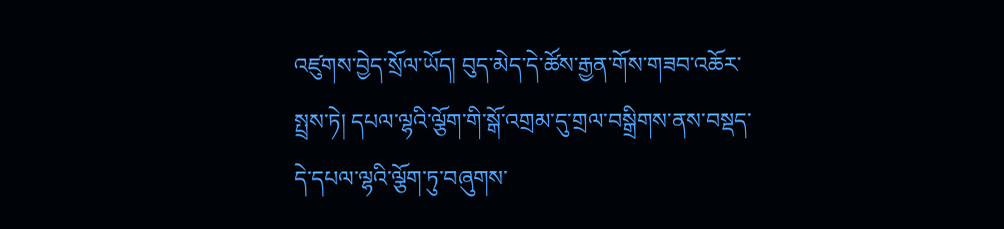འཛུགས་བྱེད་སྲོལ་ཡོད། བུད་མེད་དེ་ཚོས་རྒྱན་གོས་གཟབ་འཆོར་སྤྲས་ཏེ། དཔལ་ལྷའི་ལྕོག་གི་སྒོ་འགྲམ་དུ་གྲལ་བསྒྲིགས་ནས་བསྡད་དེ་དཔལ་ལྷའི་ལྕོག་ཏུ་བཞུགས་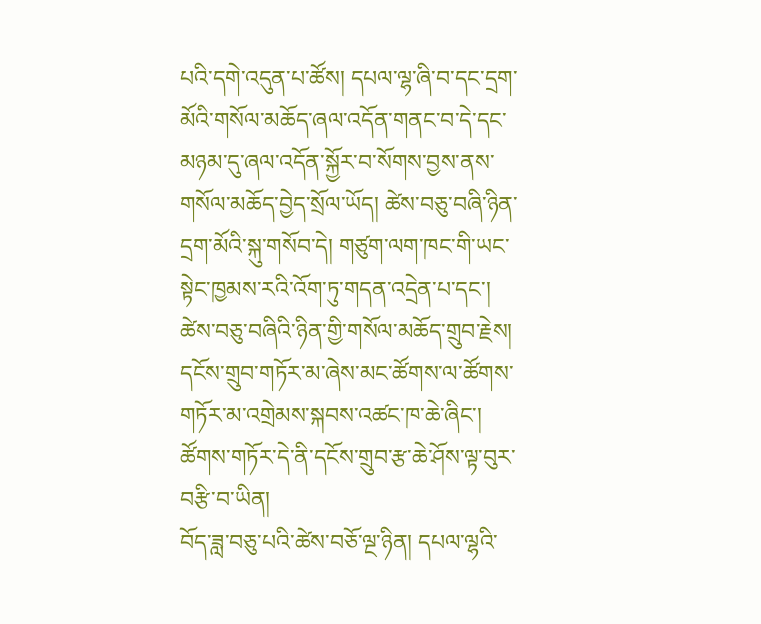པའི་དགེ་འདུན་པ་ཚོས། དཔལ་ལྷ་ཞི་བ་དང་དྲག་མོའི་གསོལ་མཆོད་ཞལ་འདོན་གནང་བ་དེ་དང་མཉམ་དུ་ཞལ་འདོན་སྐྱོར་བ་སོགས་བྱས་ནས་གསོལ་མཆོད་བྱེད་སྲོལ་ཡོད། ཚེས་བཅུ་བཞི་ཉིན་དྲག་མོའི་སྐུ་གསོབ་དེ། གཙུག་ལག་ཁང་གི་ཡང་སྟེང་ཁྱམས་རའི་འོག་ཏུ་གདན་འདྲེན་པ་དང་། ཚེས་བཅུ་བཞིའི་ཉིན་གྱི་གསོལ་མཆོད་གྲུབ་རྗེས། དངོས་གྲུབ་གཏོར་མ་ཞེས་མང་ཚོགས་ལ་ཚོགས་གཏོར་མ་འགྲེམས་སྐབས་འཚང་ཁ་ཆེ་ཞིང་། ཚོགས་གཏོར་དེ་ནི་དངོས་གྲུབ་རྩ་ཆེ་ཤོས་ལྟ་བུར་བརྩི་བ་ཡིན།
བོད་ཟླ་བཅུ་པའི་ཚེས་བཅོ་ལྔ་ཉིན། དཔལ་ལྷའི་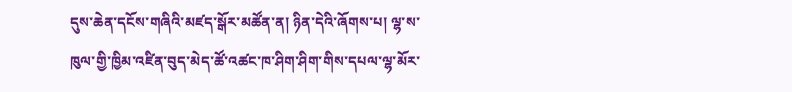དུས་ཆེན་དངོས་གཞིའི་མཛད་སྒོར་མཚོན་ན། ཉིན་དེའི་ཞོགས་པ། ལྷ་ས་ཁུལ་གྱི་ཁྱིམ་འཛིན་བུད་མེད་ཚོ་འཚང་ཁ་ཤིག་ཤིག་གིས་དཔལ་ལྷ་མོར་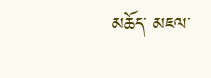མཆོད་ མཇལ་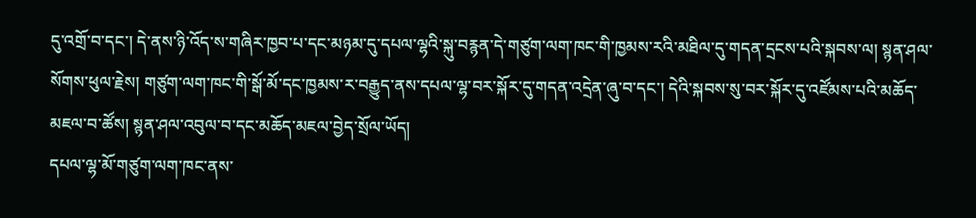དུ་འགྲོ་བ་དང་། དེ་ནས་ཉི་འོད་ས་གཞིར་ཁྱབ་པ་དང་མཉམ་དུ་དཔལ་ལྷའི་སྐུ་བརྙན་དེ་གཙུག་ལག་ཁང་གི་ཁྱམས་རའི་མཐིལ་དུ་གདན་དྲངས་པའི་སྐབས་ལ། སྙན་ཤལ་སོགས་ཕུལ་རྗེས། གཙུག་ལག་ཁང་གི་སྒོ་མོ་དང་ཁྱམས་ར་བརྒྱུད་ནས་དཔལ་ལྷ་བར་སྐོར་དུ་གདན་འདྲེན་ཞུ་བ་དང་། དེའི་སྐབས་སུ་བར་སྐོར་དུ་འཛོམས་པའི་མཆོད་མཇལ་བ་ཚོས། སྙན་ཤལ་འབུལ་བ་དང་མཆོད་མཇལ་བྱེད་སྲོལ་ཡོད།
དཔལ་ལྷ་མོ་གཙུག་ལག་ཁང་ནས་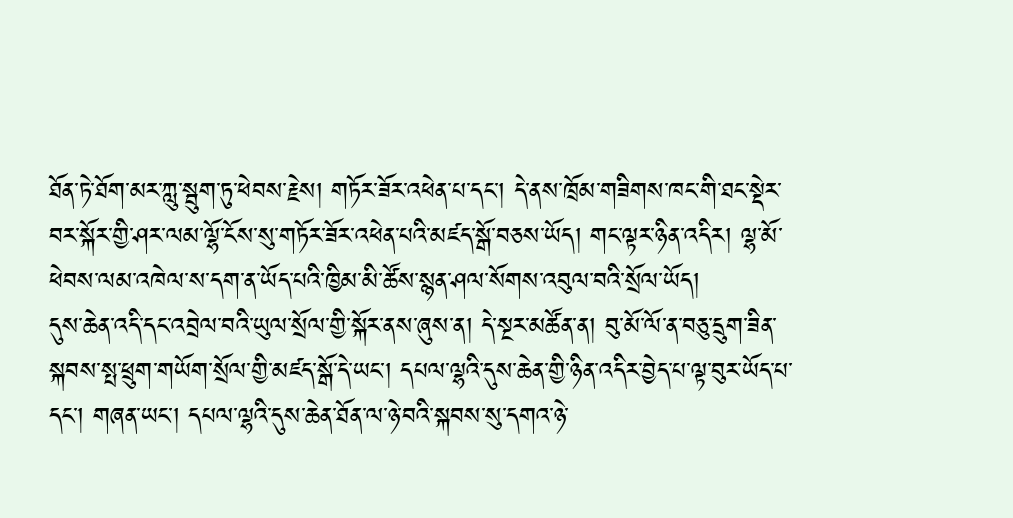ཐོན་ཏེ་ཐོག་མར་ཀླུ་སྦུག་ཏུ་ཕེབས་རྗེས། གཏོར་ཟོར་འཕེན་པ་དང་། དེ་ནས་ཁྲོམ་གཟིགས་ཁང་གི་ཐང་སྡེར་བར་སྐོར་གྱི་ཤར་ལམ་ལྷོ་ངོས་སུ་གཏོར་ཟོར་འཕེན་པའི་མཛད་སྒོ་བཅས་ཡོད། གང་ལྟར་ཉིན་འདིར། ལྷ་མོ་ཕེབས་ལམ་འཁེལ་ས་དག་ན་ཡོད་པའི་ཁྱིམ་མི་ཚོས་སྙན་ཤལ་སོགས་འབུལ་བའི་སྲོལ་ཡོད།
དུས་ཆེན་འདི་དང་འབྲེལ་བའི་ཡུལ་སྲོལ་གྱི་སྐོར་ནས་ཞུས་ན། དེ་སྔར་མཚོན་ན། བུ་མོ་ལོ་ན་བཅུ་དྲུག་ཟིན་སྐབས་སྤ་ཕྲུག་གཡོག་སྲོལ་གྱི་མཛད་སྒོ་དེ་ཡང་། དཔལ་ལྷའི་དུས་ཆེན་གྱི་ཉིན་འདིར་བྱེད་པ་ལྟ་བུར་ཡོད་པ་དང་། གཞན་ཡང་། དཔལ་ལྷའི་དུས་ཆེན་ཐོན་ལ་ཉེ་བའི་སྐབས་སུ་དགའ་ཉེ་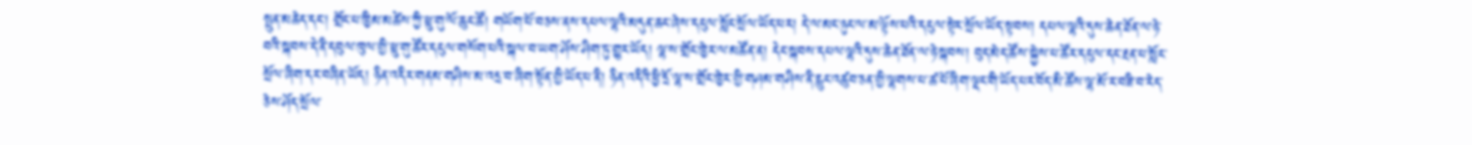སྤུན་མཆེད་དང་། གྲོང་པ་ཁྱིམ་མཚེས་ཀྱི་ཕྲུ་གུ་ལོ་ཆུང་ཚོ། གཡོག་པོ་བཅས་ནས་དཔལ་ལྷའི་མདུན་ཆང་ཞེས་དངུལ་སློང་སྲོལ་ཡོད་པར། དེ་ལ་མང་ཉུང་ལ་མ་ལྟོས་པའི་དངུལ་སྟེར་སྲོལ་ཡོད་སྟབས། དཔལ་ལྷའི་དུས་ཆེན་ཐོན་ལ་ཉེ་བའི་སྐབས་དེ་ནི་དབུལ་ཁུལ་གྱི་ཕྲུ་གུ་ཚོར་དངུལ་གསོག་པའི་སྐལ་བ་ཡག་ཤོས་ཤིག་ཏུ་གྱུར་ཡོད། ལྷ་ས་གྲོང་ཁྱེར་ལ་མཚོན་ན། དེང་སྐབས་དཔལ་ལྷའི་དུས་ཆེན་ཐོན་ལ་ཉེ་སྐབས། བུད་མེད་ཚོས་སྐྱེས་པ་ཚོར་དངུལ་དང་རྔན་པ་སློང་སྲོལ་ཞིག་དར་བཞིན་ཡོད། ཉིན་འདིར་གནམ་གཤིས་མ་འདྲ་བ་ཞིག་སྟོན་གྱི་ཡོད་པ་ནི། ཉིན་འདིའི་ཕྱི་དྲོ་ལྷ་ས་གྲོང་ཁྱེར་གྱི་གཤམ་གཤིས་ནི་རླུང་འཚུབ་ཅན་གྱི་ལྷགས་པ་ཚ་པོ་ཞིག་ལྡང་གི་ཡོད་པར་བོད་མི་ཚོས་ལྷ་མོ་ར་བཟི་བ་རེད་ཅེས་ཤོད་སྲོལ་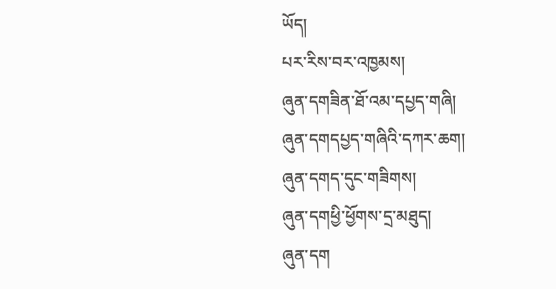ཡོད།
པར་རིས་བར་འཁྱམས།
ཞུན་དགཟིན་ཐོ་འམ་དཔྱད་གཞི།
ཞུན་དགདཔྱད་གཞིའི་དཀར་ཆག།
ཞུན་དགད་དུང་གཟིགས།
ཞུན་དགཕྱི་ཕྱོགས་དྲ་མཐུད།
ཞུན་དག